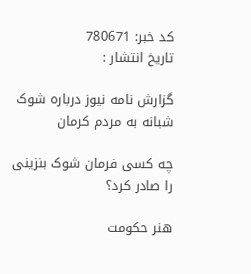کد خبر: 780671
تاریخ انتشار :

گزارش نامه نیوز درباره شوک شبانه به مردم کرمان

چه کسی فرمان شوک بنزینی را صادر کرد؟

هنر حکومت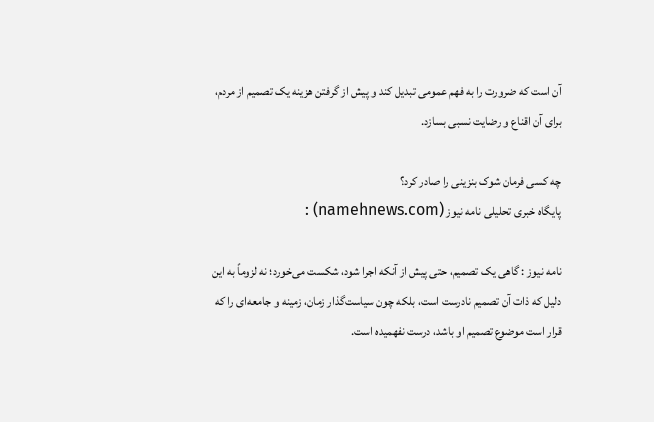آن است که ضرورت را به فهم عمومی تبدیل کند و پیش از گرفتن هزینه یک تصمیم از مردم، برای آن اقناع و رضایت نسبی بسازد.

چه کسی فرمان شوک بنزینی را صادر کرد؟
پایگاه خبری تحلیلی نامه نیوز (namehnews.com) :

نامه نیوز : گاهی یک تصمیم، حتی پیش از آنکه اجرا شود، شکست می‌خورد؛ نه لزوماً به این دلیل که ذات آن تصمیم نادرست است، بلکه چون سیاست‌گذار زمان، زمینه و جامعه‌ای را که قرار است موضوع تصمیم او باشد، درست نفهمیده است.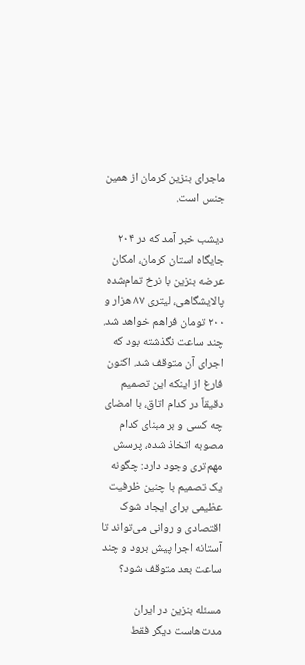ماجرای بنزین کرمان از همین جنس است.

دیشب خبر آمد که در ۲۰۴ جایگاه استان کرمان، امکان عرضه بنزین با نرخ تمام‌شده پالایشگاهی، لیتری ۸۷ هزار و ۲۰۰ تومان فراهم خواهد شد. چند ساعت نگذشته بود که اجرای آن متوقف شد. اکنون فارغ از اینکه این تصمیم دقیقاً در کدام اتاق، با امضای چه کسی و بر مبنای کدام مصوبه اتخاذ شده، پرسش مهم‌تری وجود دارد: چگونه یک تصمیم با چنین ظرفیت عظیمی برای ایجاد شوک اقتصادی و روانی می‌تواند تا آستانه اجرا پیش برود و چند ساعت بعد متوقف شود؟

مسئله بنزین در ایران مدت‌هاست دیگر فقط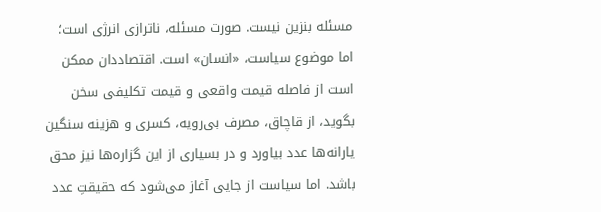مسئله بنزین نیست. صورت مسئله، ناترازی انرژی است؛ اما موضوع سیاست، «انسان» است. اقتصاددان ممکن است از فاصله قیمت واقعی و قیمت تکلیفی سخن بگوید، از قاچاق، مصرف بی‌رویه، کسری و هزینه سنگین یارانه‌ها عدد بیاورد و در بسیاری از این گزاره‌ها نیز محق باشد. اما سیاست از جایی آغاز می‌شود که حقیقتِ عدد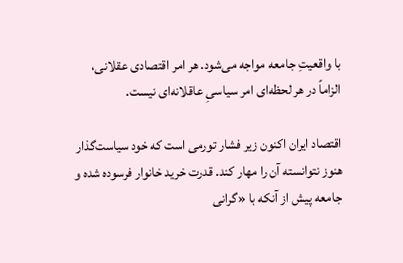با واقعیتِ جامعه مواجه می‌شود. هر امر اقتصادی عقلانی، الزاماً در هر لحظه‌ای امر سیاسیِ عاقلانه‌ای نیست.

اقتصاد ایران اکنون زیر فشار تورمی است که خود سیاست‌گذار هنوز نتوانسته آن را مهار کند. قدرت خرید خانوار فرسوده شده و جامعه پیش از آنکه با «گرانی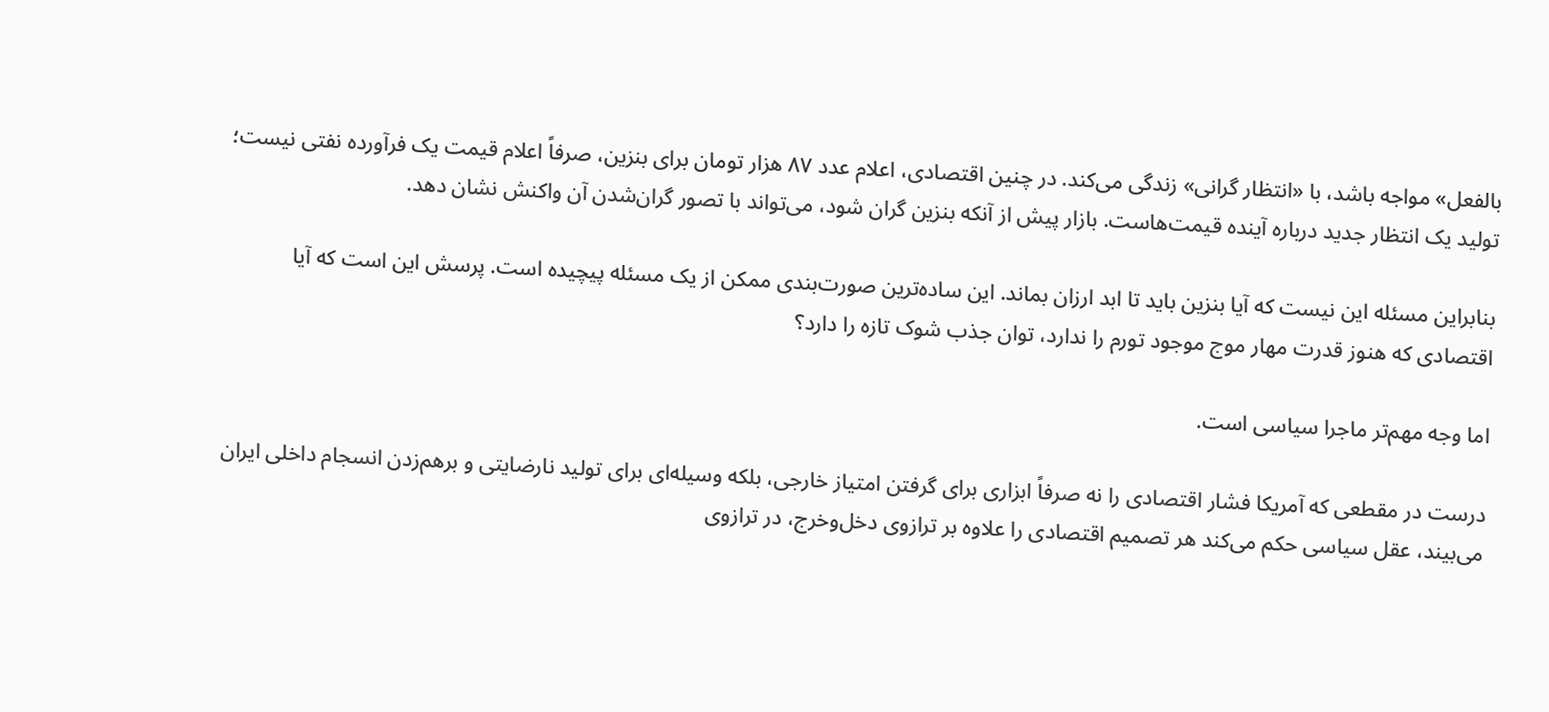بالفعل» مواجه باشد، با «انتظار گرانی» زندگی می‌کند. در چنین اقتصادی، اعلام عدد ۸۷ هزار تومان برای بنزین، صرفاً اعلام قیمت یک فرآورده نفتی نیست؛ تولید یک انتظار جدید درباره آینده قیمت‌هاست. بازار پیش از آنکه بنزین گران شود، می‌تواند با تصور گران‌شدن آن واکنش نشان دهد.

بنابراین مسئله این نیست که آیا بنزین باید تا ابد ارزان بماند. این ساده‌ترین صورت‌بندی ممکن از یک مسئله پیچیده است. پرسش این است که آیا اقتصادی که هنوز قدرت مهار موج موجود تورم را ندارد، توان جذب شوک تازه را دارد؟

اما وجه مهم‌تر ماجرا سیاسی است.

درست در مقطعی که آمریکا فشار اقتصادی را نه صرفاً ابزاری برای گرفتن امتیاز خارجی، بلکه وسیله‌ای برای تولید نارضایتی و برهم‌زدن انسجام داخلی ایران می‌بیند، عقل سیاسی حکم می‌کند هر تصمیم اقتصادی را علاوه بر ترازوی دخل‌وخرج، در ترازوی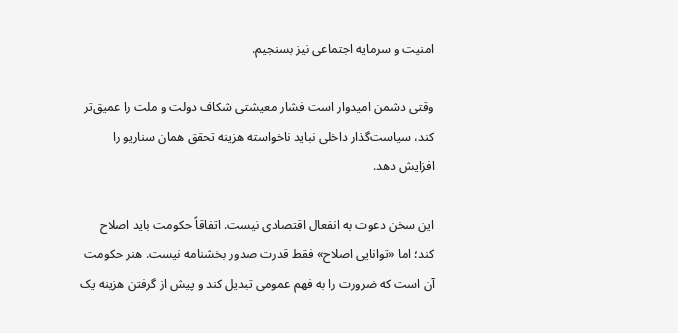امنیت و سرمایه اجتماعی نیز بسنجیم.

وقتی دشمن امیدوار است فشار معیشتی شکاف دولت و ملت را عمیق‌تر کند، سیاست‌گذار داخلی نباید ناخواسته هزینه تحقق همان سناریو را افزایش دهد.

این سخن دعوت به انفعال اقتصادی نیست. اتفاقاً حکومت باید اصلاح کند؛ اما «توانایی اصلاح» فقط قدرت صدور بخشنامه نیست. هنر حکومت آن است که ضرورت را به فهم عمومی تبدیل کند و پیش از گرفتن هزینه یک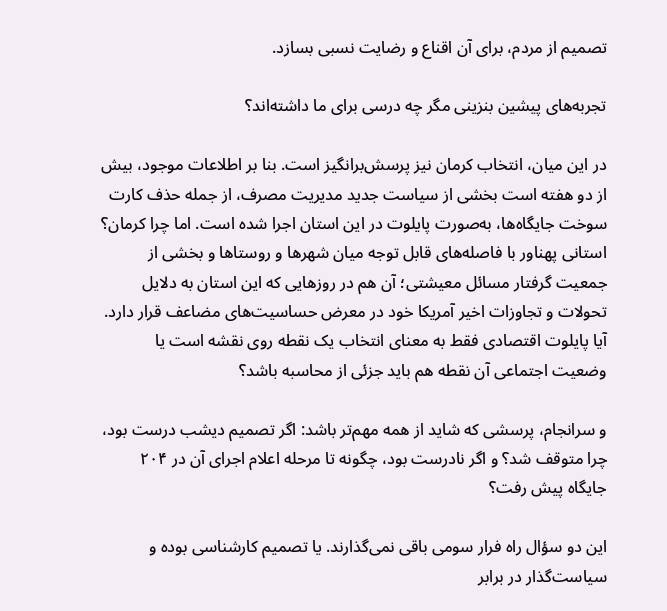تصمیم از مردم، برای آن اقناع و رضایت نسبی بسازد.

تجربه‌های پیشین بنزینی مگر چه درسی برای ما داشته‌اند؟

در این میان، انتخاب کرمان نیز پرسش‌برانگیز است. بنا بر اطلاعات موجود، بیش از دو هفته است بخشی از سیاست جدید مدیریت مصرف، از جمله حذف کارت سوخت جایگاه‌ها، به‌صورت پایلوت در این استان اجرا شده است. اما چرا کرمان؟ استانی پهناور با فاصله‌های قابل توجه میان شهرها و روستاها و بخشی از جمعیت گرفتار مسائل معیشتی؛ آن هم در روزهایی که این استان به دلایل تحولات و تجاوزات اخیر آمریکا خود در معرض حساسیت‌های مضاعف قرار دارد. آیا پایلوت اقتصادی فقط به معنای انتخاب یک نقطه روی نقشه است یا وضعیت اجتماعی آن نقطه هم باید جزئی از محاسبه باشد؟

و سرانجام، پرسشی که شاید از همه مهم‌تر باشد: اگر تصمیم دیشب درست بود، چرا متوقف شد؟ و اگر نادرست بود، چگونه تا مرحله اعلام اجرای آن در ۲۰۴ جایگاه پیش رفت؟

این دو سؤال راه فرار سومی باقی نمی‌گذارند. یا تصمیم کارشناسی بوده و سیاست‌گذار در برابر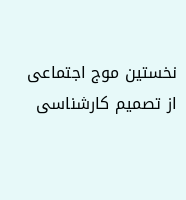نخستین موج اجتماعی از تصمیم کارشناسی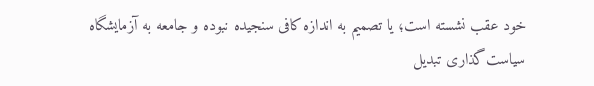خود عقب نشسته است؛ یا تصمیم به اندازه کافی سنجیده نبوده و جامعه به آزمایشگاه سیاست‌گذاری تبدیل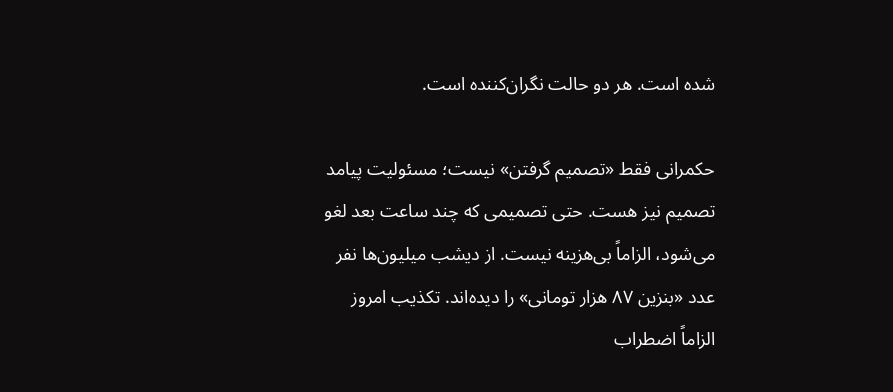شده است. هر دو حالت نگران‌کننده است.

حکمرانی فقط «تصمیم گرفتن» نیست؛ مسئولیت پیامد تصمیم نیز هست. حتی تصمیمی که چند ساعت بعد لغو می‌شود، الزاماً بی‌هزینه نیست. از دیشب میلیون‌ها نفر عدد «بنزین ۸۷ هزار تومانی» را دیده‌اند. تکذیب امروز الزاماً اضطراب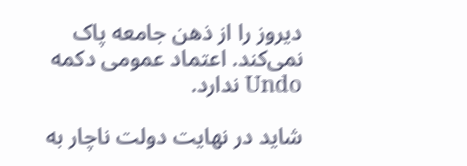دیروز را از ذهن جامعه پاک نمی‌کند. اعتماد عمومی دکمه Undo ندارد.

شاید در نهایت دولت ناچار به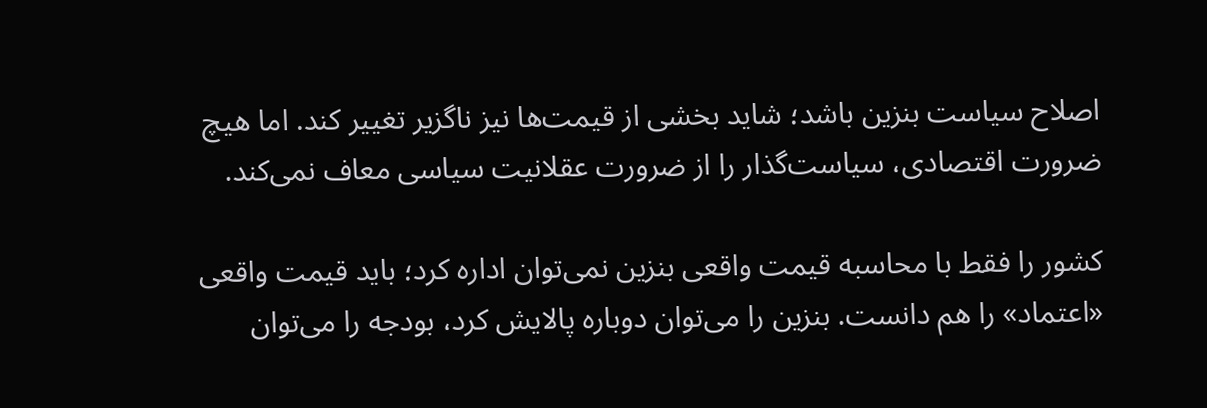اصلاح سیاست بنزین باشد؛ شاید بخشی از قیمت‌ها نیز ناگزیر تغییر کند. اما هیچ ضرورت اقتصادی، سیاست‌گذار را از ضرورت عقلانیت سیاسی معاف نمی‌کند.

کشور را فقط با محاسبه قیمت واقعی بنزین نمی‌توان اداره کرد؛ باید قیمت واقعی «اعتماد» را هم دانست. بنزین را می‌توان دوباره پالایش کرد، بودجه را می‌توان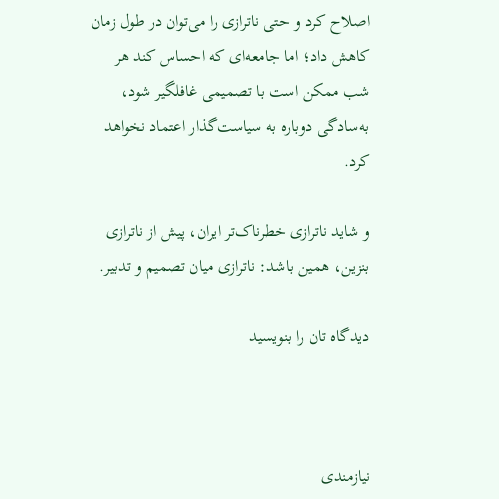اصلاح کرد و حتی ناترازی را می‌توان در طول زمان کاهش داد؛ اما جامعه‌ای که احساس کند هر شب ممکن است با تصمیمی غافلگیر شود، به‌سادگی دوباره به سیاست‌گذار اعتماد نخواهد کرد.

و شاید ناترازی خطرناک‌تر ایران، پیش از ناترازی بنزین، همین باشد: ناترازی میان تصمیم و تدبیر.

دیدگاه تان را بنویسید



نیازمندی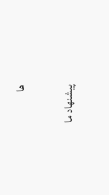ها

پیشنهاد ما